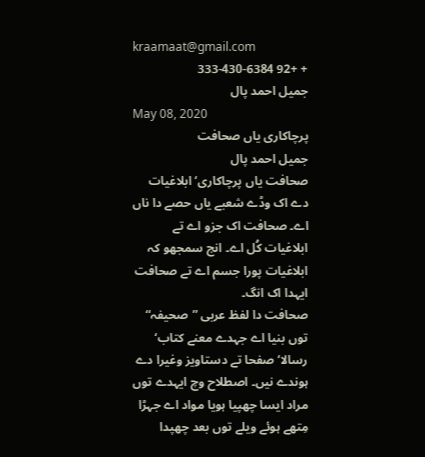kraamaat@gmail.com
+ +92 333-430-6384
جمیل احمد پال
May 08, 2020
پرچاکاری یاں صحافت
جمیل احمد پال
صحافت یاں پرچاکاری‘ ابلاغیات دے اک وڈے شعبے یاں حصے دا ناں اے۔ صحافت اک جزو اے تے ابلاغیات کُل اے۔ انج سمجھو کہ ابلاغیات پورا جسم اے تے صحافت ایہدا اک انگ۔
صحافت دا لفظ عربی ”صحیفہ“ توں بنیا اے جہدے معنے کتاب‘ رسالا‘ صفحا تے دستاویز وغیرا دے ہوندے نیں۔ اصطلاح وچ ایہدے توں مراد ایسا چھپیا ہویا مواد اے جہڑا مِتھے ہوئے ویلے توں بعد چھپدا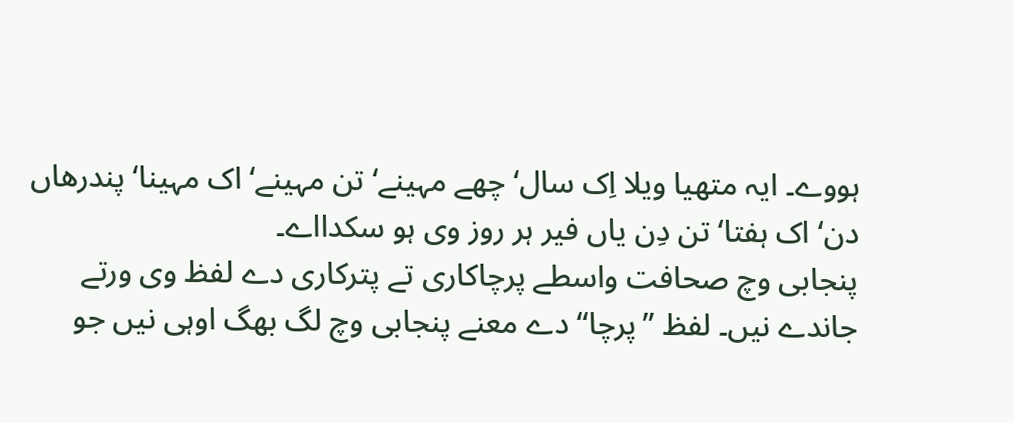ہووے۔ ایہ متھیا ویلا اِک سال‘ چھے مہینے‘ تن مہینے‘ اک مہینا‘ پندرھاں دن‘ اک ہفتا‘ تن دِن یاں فیر ہر روز وی ہو سکدااے۔
پنجابی وچ صحافت واسطے پرچاکاری تے پترکاری دے لفظ وی ورتے جاندے نیں۔ لفظ ”پرچا“ دے معنے پنجابی وچ لگ بھگ اوہی نیں جو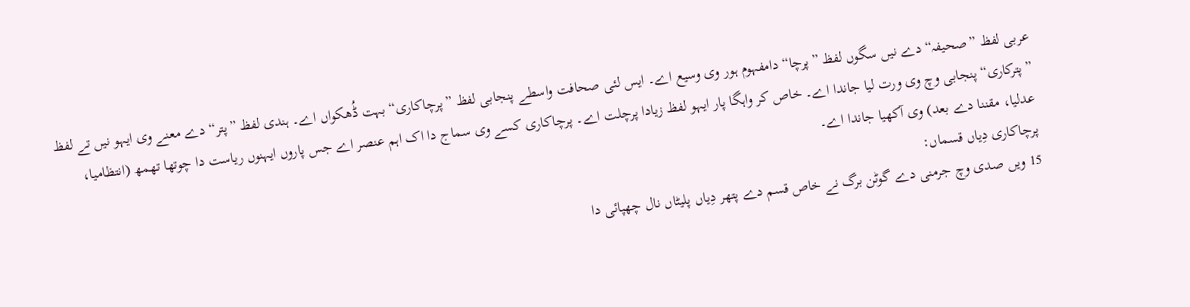عربی لفظ ”صحیفہ“ دے نیں سگوں لفظ ”پرچا“ دامفہوم ہور وی وسیع اے۔ ایس لئی صحافت واسطے پنجابی لفظ ”پرچاکاری“ بہت ڈُھکواں اے۔ ہندی لفظ ”پتر“ دے معنے وی ایہو نیں تے لفظ ”پترکاری“ پنجابی وچ وی ورت لیا جاندا اے۔ خاص کر واہگا پار ایہو لفظ زیادا پرچلت اے۔ پرچاکاری کسے وی سماج دا اک اہم عنصر اے جس پاروں ایہنوں ریاست دا چوتھا تھمھ (انتظامیا، عدلیا، مقننا دے بعد) وی آکھیا جاندا اے۔
پرچاکاری دِیاں قسماں:
15 ویں صدی وچ جرمنی دے گوٹن برگ نے خاص قسم دے پتھر دِیاں پلیٹاں نال چھپائی دا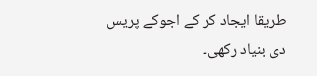طریقا ایجاد کر کے اجوکے پریس دی بنیاد رکھی۔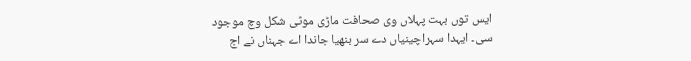ایس توں بہت پہلاں وی صحافت ماڑی موٹی شکل وچ موجود سی۔ ایہدا سہراچینیاں دے سر بنھیا جاندا اے جہناں نے اج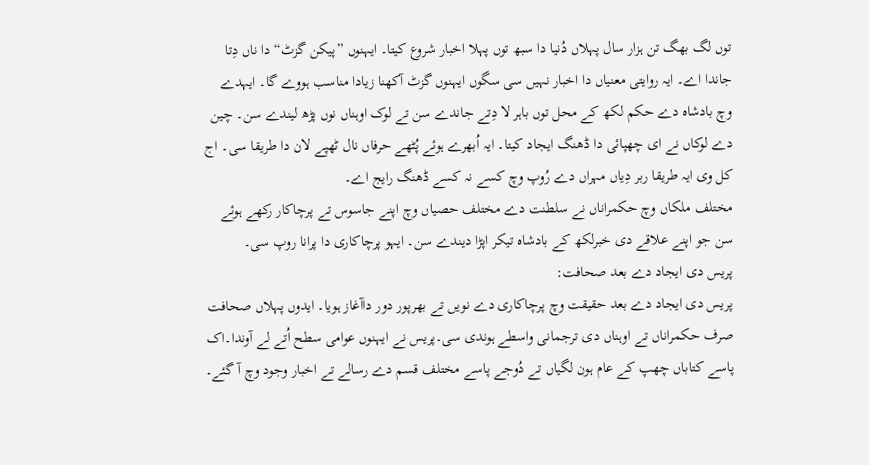توں لگ بھگ تن ہزار سال پہلاں دُنیا دا سبھ توں پہلا اخبار شروع کیتا۔ ایہنوں ”پیکن گزٹ“ دا ناں دِتا جاندا اے۔ ایہ روایتی معنیاں دا اخبار نہیں سی سگوں ایہنوں گزٹ آکھنا زیادا مناسب ہووے گا۔ ایہدے وچ بادشاہ دے حکم لکھ کے محل توں باہر لا دِتے جاندے سن تے لوک اوہناں نوں پڑھ لیندے سن۔ چین دے لوکاں نے ای چھپائی دا ڈھنگ ایجاد کیتا۔ ایہ اُبھرے ہوئے پُٹھے حرفاں نال ٹھپے لان دا طریقا سی۔ اج کل وی ایہ طریقا ربر دِیاں مہراں دے رُوپ وچ کسے نہ کسے ڈھنگ رایج اے۔
مختلف ملکاں وچ حکمراناں نے سلطنت دے مختلف حصیاں وچ اپنے جاسوس تے پرچاکار رکھے ہوئے سن جو اپنے علاقے دی خبرلکھ کے بادشاہ تیکر اپڑا دیندے سن۔ ایہو پرچاکاری دا پرانا روپ سی۔
پریس دی ایجاد دے بعد صحافت:
پریس دی ایجاد دے بعد حقیقت وچ پرچاکاری دے نویں تے بھرپور دور داآغاز ہویا۔ ایدوں پہلاں صحافت صرف حکمراناں تے اوہناں دی ترجمانی واسطے ہوندی سی۔پریس نے ایہنوں عوامی سطح اُتے لے آوندا۔اک پاسے کتاباں چھپ کے عام ہون لگیاں تے دُوجے پاسے مختلف قسم دے رسالے تے اخبار وجود وچ آ گئے۔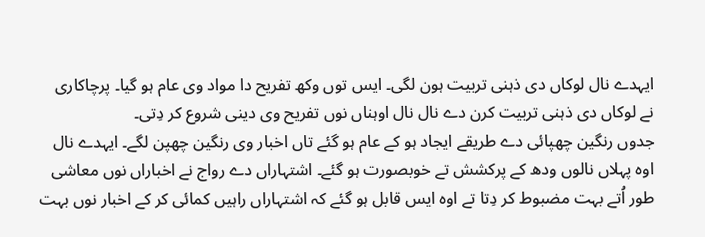ایہدے نال لوکاں دی ذہنی تربیت ہون لگی۔ ایس توں وکھ تفریح دا مواد وی عام ہو گیا۔ پرچاکاری نے لوکاں دی ذہنی تربیت کرن دے نال نال اوہناں نوں تفریح وی دینی شروع کر دِتی۔
جدوں رنگین چھپائی دے طریقے ایجاد ہو کے عام ہو گئے تاں اخبار وی رنگین چھپن لگے۔ ایہدے نال اوہ پہلاں نالوں ودھ کے پرکشش تے خوبصورت ہو گئے۔ اشتہاراں دے رواج نے اخباراں نوں معاشی طور اُتے بہت مضبوط کر دِتا تے اوہ ایس قابل ہو گئے کہ اشتہاراں راہیں کمائی کر کے اخبار نوں بہت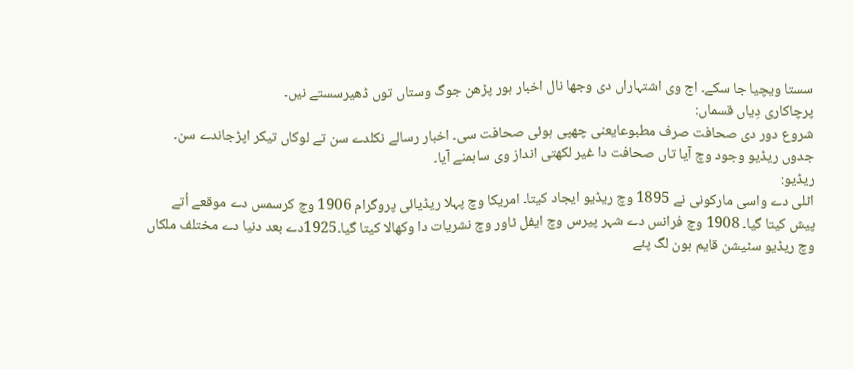سستا ویچیا جا سکے۔ اج وی اشتہاراں دی وجھا نال اخبار ہور پڑھن جوگ وستاں توں ڈھیرسستے نیں۔
پرچاکاری دِیاں قسماں:
شروع دور دی صحافت صرف مطبوعایعنی چھپی ہوئی صحافت سی۔ اخبار رسالے نکلدے سن تے لوکاں تیکر اپڑجاندے سن۔ جدوں ریڈیو وجود وچ آیا تاں صحافت دا غیر لکھتی انداز وی ساہمنے آیا۔
ریڈیو:
اٹلی دے واسی مارکونی نے 1895 وچ ریڈیو ایجاد کیتا۔ امریکا وچ پہلا ریڈیائی پروگرام 1906 وچ کرسمس دے موقعے اُتے پیش کیتا گیا۔ 1908 وچ فرانس دے شہر پیرس وچ ایفل ٹاور وچ نشریات دا وکھالا کیتا گیا۔1925دے بعد دنیا دے مختلف ملکاں وچ ریڈیو سٹیشن قایم ہون لگ پئے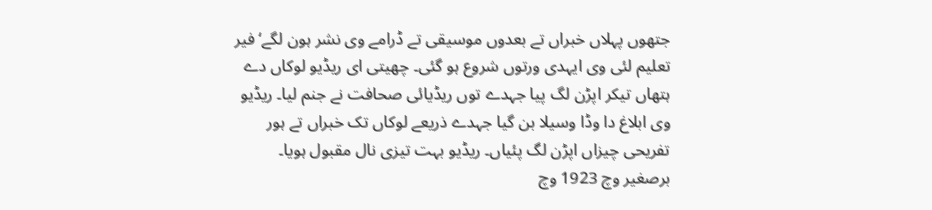جتھوں پہلاں خبراں تے بعدوں موسیقی تے ڈرامے وی نشر ہون لگے‘ فیر تعلیم لئی وی ایہدی ورتوں شروع ہو گئی۔ چھیتی ای ریڈیو لوکاں دے ہتھاں تیکر اپڑن لگ پیا جہدے توں ریڈیائی صحافت نے جنم لیا۔ ریڈیو وی ابلاغ دا وڈا وسیلا بن گیا جہدے ذریعے لوکاں تک خبراں تے ہور تفریحی چیزاں اپڑن لگ پئیاں۔ ریڈیو بہت تیزی نال مقبول ہویا۔
برصغیر وچ 1923 وچ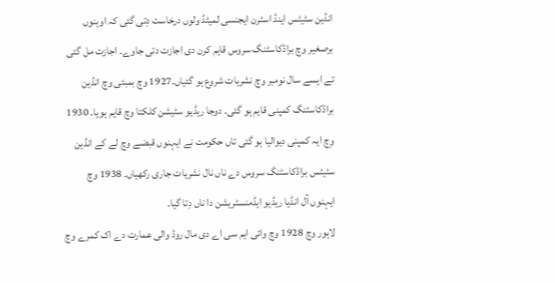انڈین سٹیٹس اینڈ اسٹرن ایجنسی لمیٹڈ ولوں درخاست دِتی گئی کہ اوہنوں برصغیر وچ براڈکاسٹنگ سروس قایم کرن دی اجازت دتی جاوے۔ اجازت مل گئی تے ایسے سال نومبر وچ نشریات شروع ہو گئیاں۔1927 وچ بمبئی وچ انڈین براڈکاسٹنگ کمپنی قایم ہو گئی۔ دوجا ریڈیو سٹیشن کلکتا وچ قایم ہویا۔ 1930 وِچ ایہ کمپنی دیوالیا ہو گئی تاں حکومت نے ایہنوں قبضے وچ لے کے انڈین سٹیٹس براڈکاسٹنگ سروس دے ناں نال نشریات جاری رکھیاں۔ 1938 وچ ایہنوں آل انڈیا ریڈیو ایڈمنسٹریشن دا ناں دِتا گیا۔
لاہور وچ 1928 وچ وائی ایم سی اے دی مال روڈ والی عمارت دے اک کمرے وچ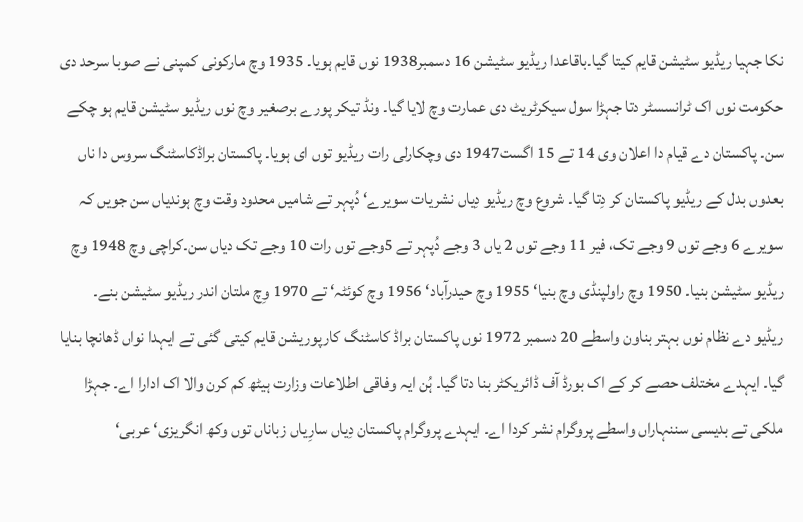نکا جہیا ریڈیو سٹیشن قایم کیتا گیا۔باقاعدا ریڈیو سٹیشن 16 دسمبر1938 نوں قایم ہویا۔ 1935 وچ مارکونی کمپنی نے صوبا سرحد دی حکومت نوں اک ٹرانسسٹر دتا جہڑا سول سیکرٹریٹ دی عمارت وچ لایا گیا۔ ونڈ تیکر پورے برصغیر وچ نوں ریڈیو سٹیشن قایم ہو چکے سن۔ پاکستان دے قیام دا اعلان وی 14 تے 15 اگست1947 دی وچکارلی رات ریڈیو توں ای ہویا۔ پاکستان براڈکاسٹنگ سروس دا ناں بعدوں بدل کے ریڈیو پاکستان کر دِتا گیا۔ شروع وچ ریڈیو دِیاں نشریات سویرے‘ دُپہر تے شامیں محدود وقت وچ ہوندیاں سن جویں کہ سویرے 6 وجے توں 9 وجے تک، فیر 11 وجے توں 2 یاں 3 وجے دُپہر تے 5وجے توں رات 10 وجے تک دیاں سن۔کراچی وچ 1948 وچ ریڈیو سٹیشن بنیا۔ 1950 وچ راولپنڈی وچ بنیا‘ 1955 وچ حیدرآباد‘ 1956 وچ کوئٹہ‘ تے 1970 وِچ ملتان اندر ریڈیو سٹیشن بنے۔
ریڈیو دے نظام نوں بہتر بناون واسطے 20 دسمبر 1972 نوں پاکستان براڈ کاسٹنگ کارپوریشن قایم کیتی گئی تے ایہدا نواں ڈھانچا بنایا گیا۔ ایہدے مختلف حصے کر کے اک بورڈ آف ڈائریکٹر بنا دتا گیا۔ ہُن ایہ وفاقی اطلاعات وزارت ہیٹھ کم کرن والا اک ادارا اے۔ جہڑا ملکی تے بدیسی سننہاراں واسطے پروگرام نشر کردا اے۔ ایہدے پروگرام پاکستان دِیاں سارِیاں زباناں توں وکھ انگریزی‘ عربی‘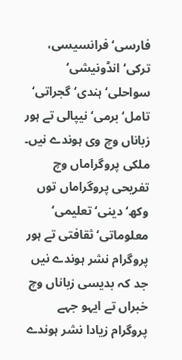فارسی‘ فرانسیسی، ترکی‘ انڈونیشی‘ سواحلی‘ ہندی‘ گجراتی‘ تامل‘ برمی‘ نیپالی تے ہور زباناں وچ وی ہوندے نیں۔ ملکی پروگراماں وچ تفریحی پروگراماں توں وکھ‘ دینی‘ تعلیمی‘ معلوماتی‘ ثقافتی تے ہور پروگرام نشر ہوندے نیں جد کہ بدیسی زباناں وچ خبراں تے ایہو جہے پروگرام زیادا نشر ہوندے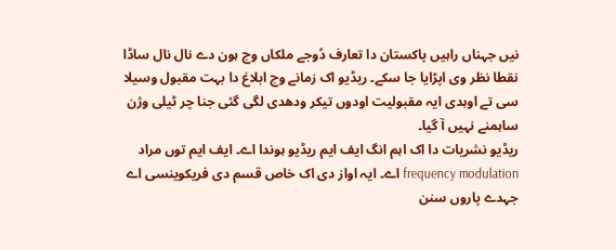نیں جہناں راہیں پاکستان دا تعارف دُوجے ملکاں وچ ہون دے نال نال ساڈا نقطا نظر وی اپڑایا جا سکے۔ ریڈیو اک زمانے وچ ابلاغ دا بہت مقبول وسیلا سی تے اوہدی ایہ مقبولیت اودوں تیکر ودھدی لگی گئی جنا چر ٹیلی وژن ساہمنے نہیں آ گیا۔
ریڈیو نشریات دا اک اہم انگ ایف ایم ریڈیو ہوندا اے۔ ایف ایم توں مراد frequency modulation اے۔ ایہ اواز دی اک خاص قسم دی فریکوینسی اے جہدے پاروں سنن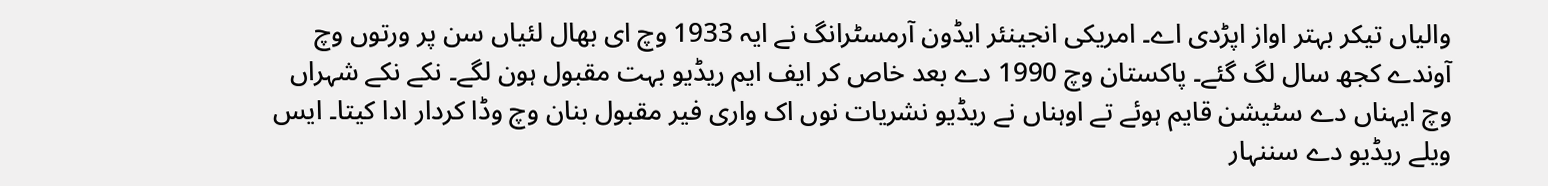والیاں تیکر بہتر اواز اپڑدی اے۔ امریکی انجینئر ایڈون آرمسٹرانگ نے ایہ 1933 وچ ای بھال لئیاں سن پر ورتوں وچ آوندے کجھ سال لگ گئے۔ پاکستان وچ 1990 دے بعد خاص کر ایف ایم ریڈیو بہت مقبول ہون لگے۔ نکے نکے شہراں وچ ایہناں دے سٹیشن قایم ہوئے تے اوہناں نے ریڈیو نشریات نوں اک واری فیر مقبول بنان وچ وڈا کردار ادا کیتا۔ ایس ویلے ریڈیو دے سننہار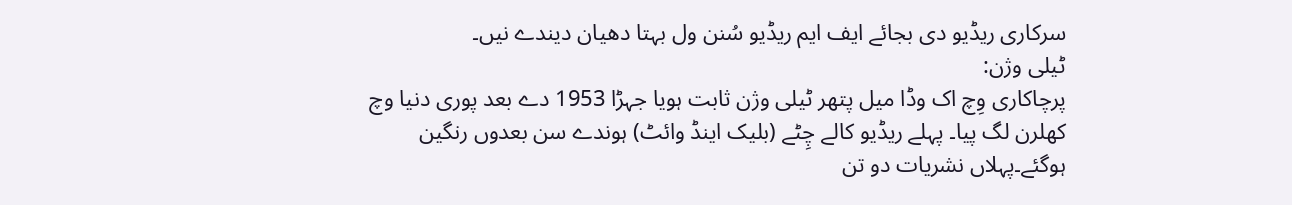سرکاری ریڈیو دی بجائے ایف ایم ریڈیو سُنن ول بہتا دھیان دیندے نیں۔
ٹیلی وژن:
پرچاکاری وِچ اک وڈا میل پتھر ٹیلی وژن ثابت ہویا جہڑا 1953 دے بعد پوری دنیا وچ کھلرن لگ پیا۔ پہلے ریڈیو کالے چِٹے (بلیک اینڈ وائٹ) ہوندے سن بعدوں رنگین ہوگئے۔پہلاں نشریات دو تن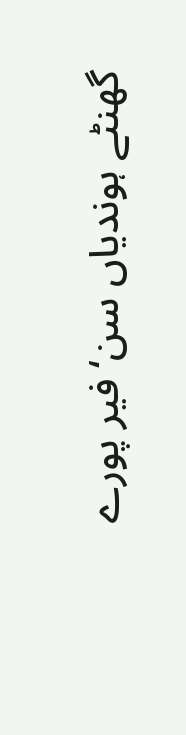گھنٹے ہوندیاں سن‘ فیر پورے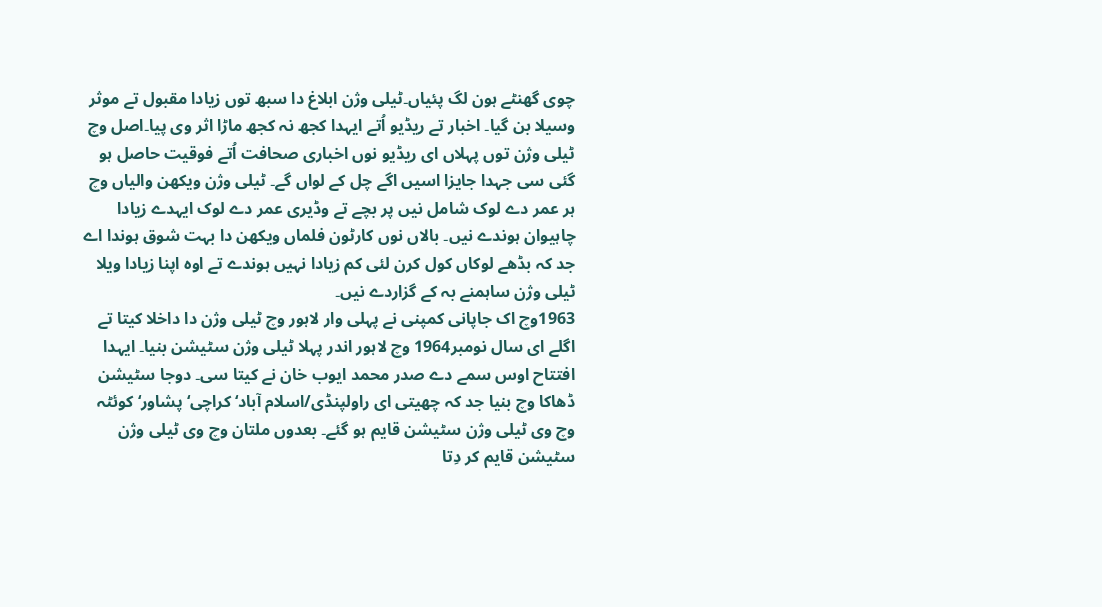چوی گھنٹے ہون لگ پئیاں۔ٹیلی وژن ابلاغ دا سبھ توں زیادا مقبول تے موثر وسیلا بن گیا۔ اخبار تے ریڈیو اُتے ایہدا کجھ نہ کجھ ماڑا اثر وی پیا۔اصل وچ ٹیلی وژن توں پہلاں ای ریڈیو نوں اخباری صحافت اُتے فوقیت حاصل ہو گئی سی جہدا جایزا اسیں اگے چل کے لواں گے۔ ٹیلی وژن ویکھن والیاں وچ ہر عمر دے لوک شامل نیں پر بچے تے وڈیری عمر دے لوک ایہدے زیادا چاہیوان ہوندے نیں۔ بالاں نوں کارٹون فلماں ویکھن دا بہت شوق ہوندا اے جد کہ بڈھے لوکاں کول کرن لئی کم زیادا نہیں ہوندے تے اوہ اپنا زیادا ویلا ٹیلی وژن ساہمنے بہ کے گزاردے نیں۔
1963وچ اک جاپانی کمپنی نے پہلی وار لاہور وچ ٹیلی وژن دا داخلا کیتا تے اگلے ای سال نومبر1964 وچ لاہور اندر پہلا ٹیلی وژن سٹیشن بنیا۔ ایہدا افتتاح اوس سمے دے صدر محمد ایوب خان نے کیتا سی۔ دوجا سٹیشن ڈھاکا وچ بنیا جد کہ چھیتی ای راولپنڈی/اسلام آباد‘ کراچی‘ پشاور‘ کوئٹہ وچ وی ٹیلی وژن سٹیشن قایم ہو گئے۔ بعدوں ملتان وچ وی ٹیلی وژن سٹیشن قایم کر دِتا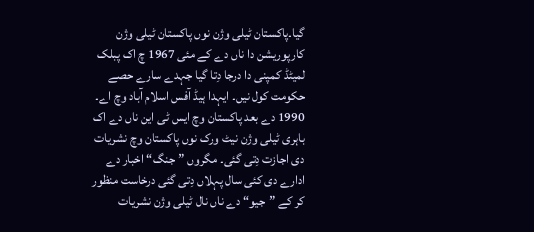گیا۔پاکستان ٹیلی وژن نوں پاکستان ٹیلی وژن کارپوریشن دا ناں دے کے مئی 1967 چ اک پبلک لمیٹڈ کمپنی دا درجا دِتا گیا جہدے سارے حصے حکومت کول نیں۔ ایہدا ہیڈ آفس اسلام آباد وچ اے۔
1990 دے بعد پاکستان وچ ایس ٹی این ناں دے اک باہری ٹیلی وژن نیٹ ورک نوں پاکستان وچ نشریات دی اجازت دِتی گئی۔ مگروں ”جنگ“ اخبار دے ادارے دی کئی سال پہلاں دِتی گئی درخاست منظور کر کے ”جیو“ دے ناں نال ٹیلی وژن نشریات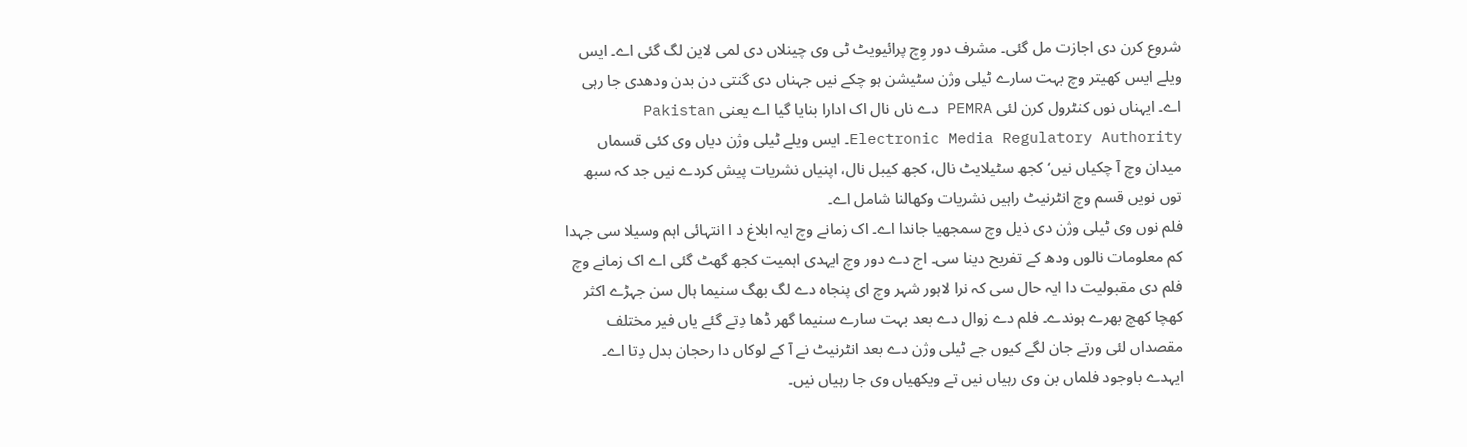شروع کرن دی اجازت مل گئی۔ مشرف دور وِچ پرائیویٹ ٹی وی چینلاں دی لمی لاین لگ گئی اے۔ ایس ویلے ایس کھیتر وچ بہت سارے ٹیلی وژن سٹیشن ہو چکے نیں جہناں دی گنتی دن بدن ودھدی جا رہی اے۔ ایہناں نوں کنٹرول کرن لئی PEMRA دے ناں نال اک ادارا بنایا گیا اے یعنی Pakistan Electronic Media Regulatory Authority۔ ایس ویلے ٹیلی وژن دیاں وی کئی قسماں میدان وچ آ چکیاں نیں‘ کجھ سٹیلایٹ نال، کجھ کیبل نال، اپنیاں نشریات پیش کردے نیں جد کہ سبھ توں نویں قسم وچ انٹرنیٹ راہیں نشریات وکھالنا شامل اے۔
فلم نوں وی ٹیلی وژن دی ذیل وچ سمجھیا جاندا اے۔ اک زمانے وچ ایہ ابلاغ د ا انتہائی اہم وسیلا سی جہدا کم معلومات نالوں ودھ کے تفریح دینا سی۔ اج دے دور وچ ایہدی اہمیت کجھ گھٹ گئی اے اک زمانے وچ فلم دی مقبولیت دا ایہ حال سی کہ نرا لاہور شہر وچ ای پنجاہ دے لگ بھگ سنیما ہال سن جہڑے اکثر کھچا کھچ بھرے ہوندے۔ فلم دے زوال دے بعد بہت سارے سنیما گھر ڈھا دِتے گئے یاں فیر مختلف مقصداں لئی ورتے جان لگے کیوں جے ٹیلی وژن دے بعد انٹرنیٹ نے آ کے لوکاں دا رحجان بدل دِتا اے۔ ایہدے باوجود فلماں بن وی رہیاں نیں تے ویکھیاں وی جا رہیاں نیں۔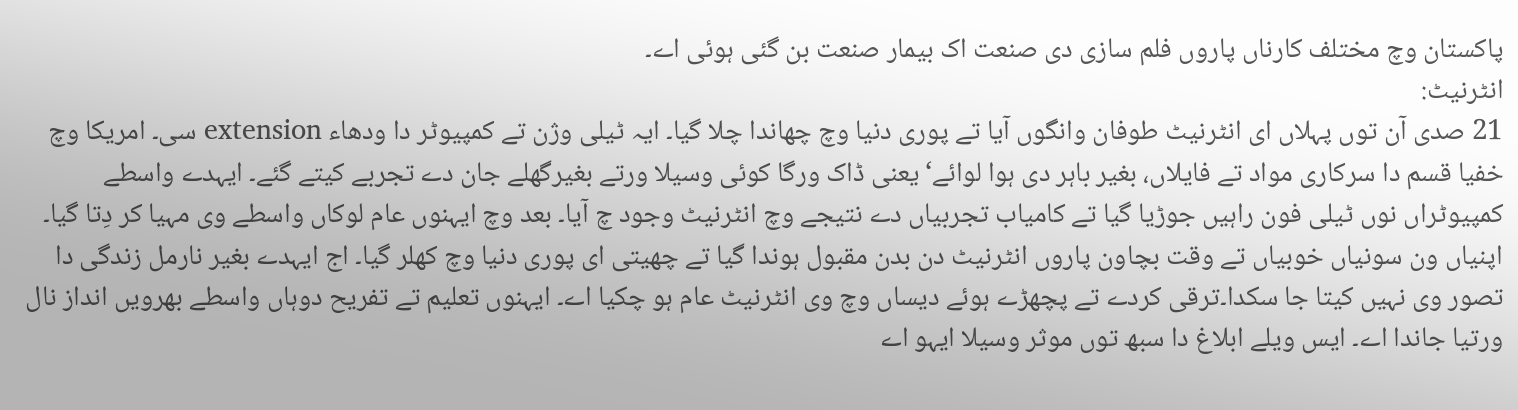پاکستان وچ مختلف کارناں پاروں فلم سازی دی صنعت اک بیمار صنعت بن گئی ہوئی اے۔
انٹرنیٹ:
21 صدی آن توں پہلاں ای انٹرنیٹ طوفان وانگوں آیا تے پوری دنیا وچ چھاندا چلا گیا۔ ایہ ٹیلی وژن تے کمپیوٹر دا ودھاء extension سی۔ امریکا وچ خفیا قسم دا سرکاری مواد تے فایلاں، بغیر باہر دی ہوا لوائے‘ یعنی ڈاک ورگا کوئی وسیلا ورتے بغیرگھلے جان دے تجربے کیتے گئے۔ ایہدے واسطے کمپیوٹراں نوں ٹیلی فون راہیں جوڑیا گیا تے کامیاب تجربیاں دے نتیجے وچ انٹرنیٹ وجود چ آیا۔ بعد وچ ایہنوں عام لوکاں واسطے وی مہیا کر دِتا گیا۔ اپنیاں ون سونیاں خوبیاں تے وقت بچاون پاروں انٹرنیٹ دن بدن مقبول ہوندا گیا تے چھیتی ای پوری دنیا وچ کھلر گیا۔ اج ایہدے بغیر نارمل زندگی دا تصور وی نہیں کیتا جا سکدا۔ترقی کردے تے پچھڑے ہوئے دیساں وچ وی انٹرنیٹ عام ہو چکیا اے۔ ایہنوں تعلیم تے تفریح دوہاں واسطے بھرویں انداز نال ورتیا جاندا اے۔ ایس ویلے ابلاغ دا سبھ توں موثر وسیلا ایہو اے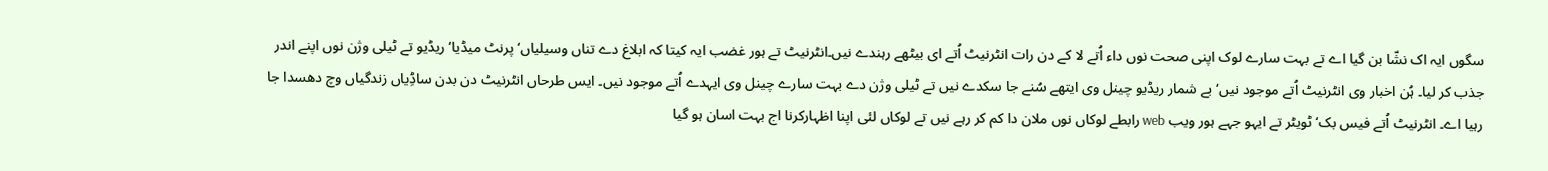سگوں ایہ اک نشّا بن گیا اے تے بہت سارے لوک اپنی صحت نوں داء اُتے لا کے دن رات انٹرنیٹ اُتے ای بیٹھے رہندے نیں۔انٹرنیٹ تے ہور غضب ایہ کیتا کہ ابلاغ دے تناں وسیلیاں‘ پرنٹ میڈیا‘ریڈیو تے ٹیلی وژن نوں اپنے اندر جذب کر لیا۔ ہُن اخبار وی انٹرنیٹ اُتے موجود نیں‘ بے شمار ریڈیو چینل وی ایتھے سُنے جا سکدے نیں تے ٹیلی وژن دے بہت سارے چینل وی ایہدے اُتے موجود نیں۔ ایس طرحاں انٹرنیٹ دن بدن ساڈِیاں زندگیاں وچ دھسدا جا رہیا اے۔ انٹرنیٹ اُتے فیس بک‘ ٹویٹر تے ایہو جہے ہور ویب web رابطے لوکاں نوں ملان دا کم کر رہے نیں تے لوکاں لئی اپنا اظہارکرنا اج بہت اسان ہو گیا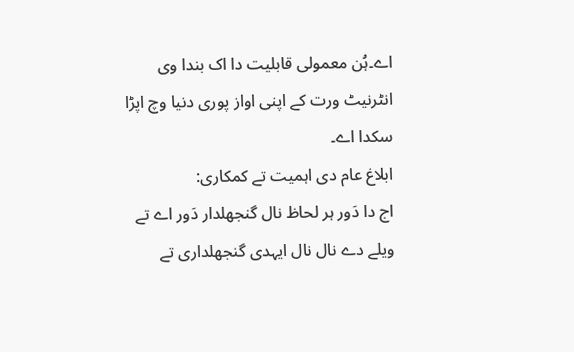اے۔ہُن معمولی قابلیت دا اک بندا وی انٹرنیٹ ورت کے اپنی اواز پوری دنیا وچ اپڑا سکدا اے۔
ابلاغ عام دی اہمیت تے کمکاری:
اج دا دَور ہر لحاظ نال گنجھلدار دَور اے تے ویلے دے نال نال ایہدی گنجھلداری تے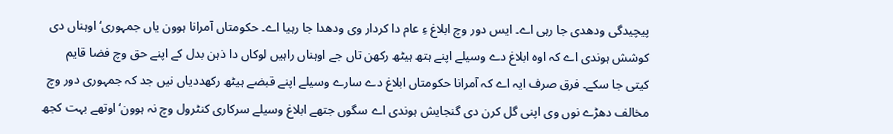پیچیدگی ودھدی جا رہی اے۔ ایس دور وچ ابلاغ ءِ عام دا کردار وی ودھدا جا رہیا اے۔ حکومتاں آمرانا ہوون یاں جمہوری‘ اوہناں دی کوشش ہوندی اے کہ اوہ ابلاغ دے وسیلے اپنے ہتھ ہیٹھ رکھن تاں جے اوہناں راہیں لوکاں دا ذہن بدل کے اپنے حق وچ فضا قایم کیتی جا سکے۔ فرق صرف ایہ اے کہ آمرانا حکومتاں ابلاغ دے سارے وسیلے اپنے قبضے ہیٹھ رکھددیاں نیں جد کہ جمہوری دور وچ مخالف دھڑے نوں وی اپنی گل کرن دی گنجایش ہوندی اے سگوں جتھے ابلاغ وسیلے سرکاری کنٹرول وچ نہ ہوون‘ اوتھے بہت کجھ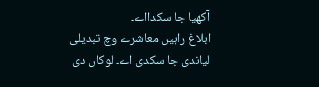آکھیا جا سکدااے۔
ابلاغ راہیں معاشرے وچ تبدیلی لیاندی جا سکدی اے۔ لوکاں دی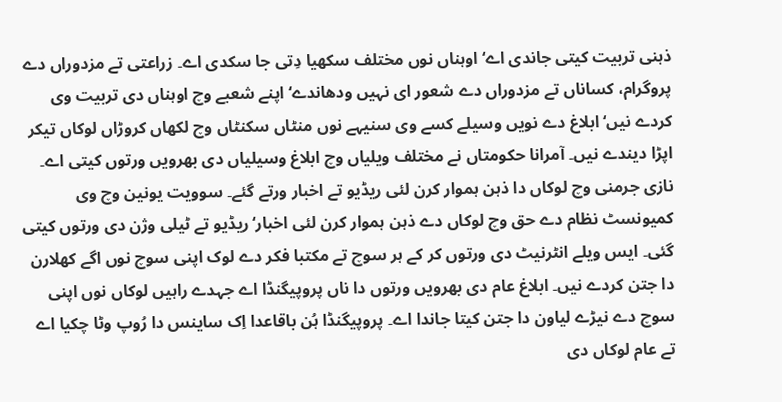ذہنی تربیت کیتی جاندی اے‘ اوہناں نوں مختلف سکھیا دِتی جا سکدی اے۔ زراعتی تے مزدوراں دے پروگرام، کساناں تے مزدوراں دے شعور ای نہیں ودھاندے‘ اپنے شعبے وچ اوہناں دی تربیت وی کردے نیں‘ ابلاغ دے نویں وسیلے کسے وی سنیہے نوں منٹاں سکنٹاں وچ لکھاں کروڑاں لوکاں تیکر اپڑا دیندے نیں۔ آمرانا حکومتاں نے مختلف ویلیاں وچ ابلاغ وسیلیاں دی بھرویں ورتوں کیتی اے۔ نازی جرمنی وچ لوکاں دا ذہن ہموار کرن لئی ریڈیو تے اخبار ورتے گئے۔ سوویت یونین وچ وی کمیونسٹ نظام دے حق وچ لوکاں دے ذہن ہموار کرن لئی اخبار‘ ریڈیو تے ٹیلی وژن دی ورتوں کیتی گئی۔ ایس ویلے انٹرنیٹ دی ورتوں کر کے ہر سوچ تے مکتبا فکر دے لوک اپنی سوچ نوں اگے کھلارن دا جتن کردے نیں۔ ابلاغ عام دی بھرویں ورتوں دا ناں پروپیگنڈا اے جہدے راہیں لوکاں نوں اپنی سوچ دے نیڑے لیاون دا جتن کیتا جاندا اے۔ پروپیگنڈا ہُن باقاعدا اِک ساینس دا رُوپ وٹا چکیا اے تے عام لوکاں دی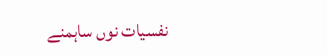نفسیات نوں ساہمنے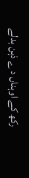رکھ کے اوہناں د ے ذہن بدلے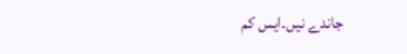جاندے نیں۔ایس کم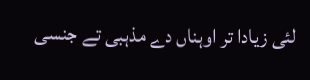لئی زیادا تر اوہناں دے مذہبی تے جنسی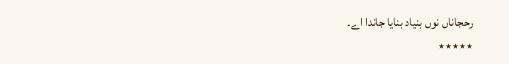رحجاناں نوں بنیاد بنایا جاندا اے۔
٭٭٭٭٭